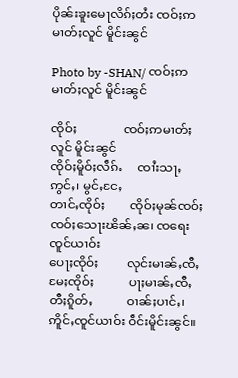ပိုၼ်းၶူးမေႃလိၵ်ႈတႆး ၸဝ်ႈဢမၢတ်ႈလူင် မိူင်းၼွင်

Photo by -SHAN/ ၸဝ်ႈဢမၢတ်ႈလူင် မိူင်းၼွင်

ၸိုဝ်ႈ               ၸဝ်ႈဢမၢတ်ႈလူင် မိူင်းၼွင်
ၸိုဝ်ႈမိူဝ်ႈလဵၵ်ႉ     ၸၢႆးသႃႇဢွင်ႇ၊ မွင်ႇငႄႇ
တၢင်ႇၸိုဝ်ႈ        ၸိုဝ်ႈမုၼ်ၸဝ်ႈ ၸဝ်ႈသေႃးၽိၼ်ႇၼ၊ ၸရေးၸူင်ယၢဝ်း
ပေႃႈၸိုဝ်ႈ         လုင်းမၢၼ်ႇၸီႇ
မႄႈၸိုဝ်ႈ           ပႃႈမၢၼ်ႇၸီႇ
တီႈၵိူတ်ႇ           ဝၢၼ်ႈပၢင်ႇ၊ ဢိူင်ႇၸူင်ယၢဝ်း ဝဵင်းမိူင်းၼွင်။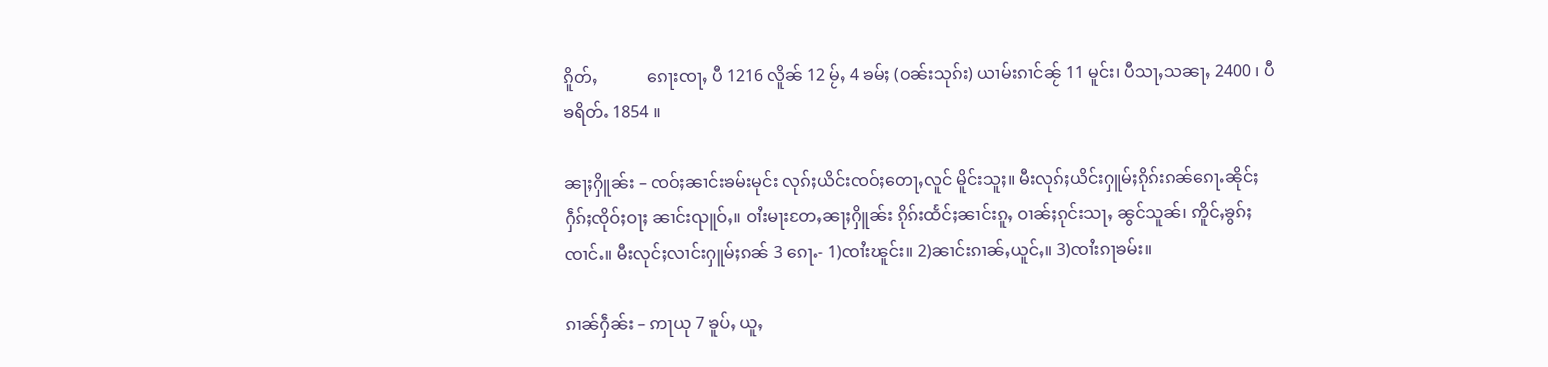ၵိူတ်ႇ            ၵေႃးၸႃႇ ပီ 1216 လိူၼ် 12 မႂ်ႇ 4 ၶမ်ႈ (ဝၼ်းသုၵ်း) ယၢမ်းၵၢင်ၼႂ် 11 မူင်း၊ ပီသႃႇသၼႃႇ 2400 ၊ ပီၶရိတ်ႉ 1854 ။

ၼႃႈႁိူၼ်း – ၸဝ်ႈၼၢင်းၶမ်းမုင်း လုၵ်ႈယိင်းၸဝ်ႈတေႃႇလူင် မိူင်းသူႈ။ မီးလုၵ်ႈယိင်းႁူမ်ႈၵိုၵ်းၵၼ်ၵေႃႉၼိုင်ႈ ႁဵၵ်ႈၸိုဝ်ႈဝႃႈ ၼၢင်းၺူဝ်ႇ။ ဝၢႆးမႃးတႄႇၼႃႈႁိူၼ်း ၵိုၵ်းထႅင်ႈၼၢင်းၵူႇ ဝၢၼ်ႈၵုင်းသႃႇ ၼွင်သူၼ်၊ ဢိူင်ႇၶွၵ်ႈၸၢင်ႉ။ မီးလုင်ႈလၢင်းႁူမ်ႈၵၼ် 3 ၵေႃႉ- 1)ၸၢႆးၽူင်း။ 2)ၼၢင်းၵၢၼ်ႇယူင်ႇ။ 3)ၸၢႆးၵႃၶမ်း။

ၵၢၼ်ႁဵၼ်း – ဢႃယု 7 ၶူပ်ႇ ယူႇ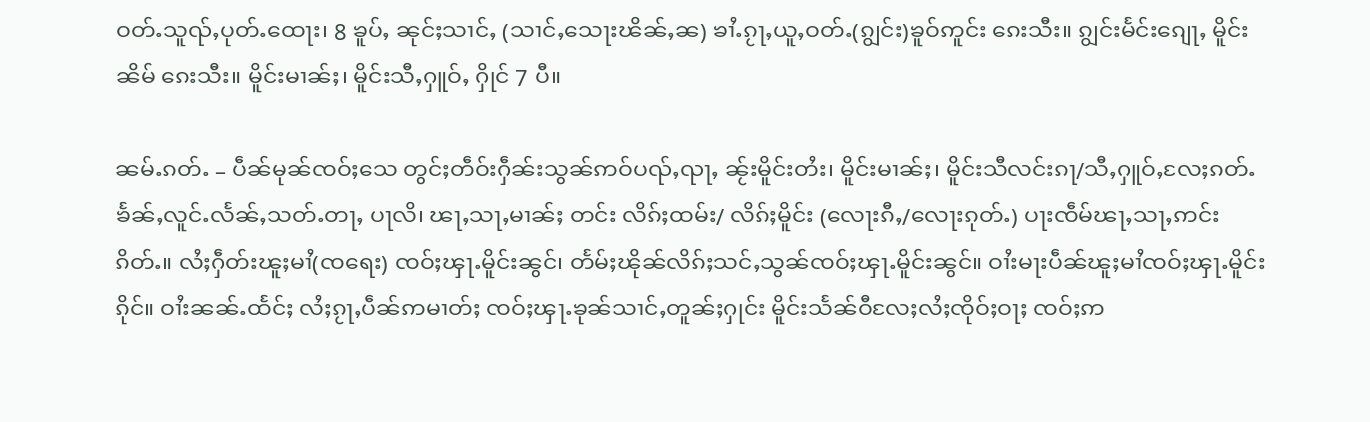ဝတ်ႉသူၺ်ႇပုတ်ႉထေႃး၊ 8 ၶူပ်ႇ ၼုင်ႈသၢင်ႇ (သၢင်ႇသေႃးၽိၼ်ႇၼ) ၶၢႆႉၵႂႃႇယူႇဝတ်ႉ(ၵျွင်း)ၶူဝ်ဢူင်း ၵေးသီး။ ၵျွင်းမႅင်းၵျေႃႇ မိူင်းၼိမ် ၵေးသီး။ မိူင်းမၢၼ်ႈ၊ မိူင်းသီႇႁူဝ်ႇ ႁိုင် 7 ပီ။

ၼမ်ႉၵတ်ႉ – ပဵၼ်မုၼ်ၸဝ်ႈသေ တွင်ႈတဵဝ်းႁဵၼ်းသွၼ်ဢဝ်ပၺ်ႇၺႃႇ ၼႂ်းမိူင်းတႆး၊ မိူင်းမၢၼ်ႈ၊ မိူင်းသီလင်းၵႃ/သီႇႁူဝ်ႇလႄႈၵတ်ႉၶႅၼ်ႇလူင်ႉလႅၼ်ႇသတ်ႉတႃႇ ပႃလိ၊ ၽႃႇသႃႇမၢၼ်ႈ တင်း လိၵ်ႈထမ်း/ လိၵ်ႈမိူင်း (လေႃးၵီႇ/လေႃးၵုတ်ႉ) ပႃးၸဵမ်ၽႃႇသႃႇဢင်းၵိတ်ႉ။ လႆႈႁဵတ်းၽူႈမၢႆ(ၸရေး) ၸဝ်ႈၾႃႉမိူင်းၼွင်၊ တႅမ်ႈၽိုၼ်လိၵ်ႈသင်ႇသွၼ်ၸဝ်ႈၾႃႉမိူင်းၼွင်။ ဝၢႆးမႃးပဵၼ်ၽူႈမၢႆၸဝ်ႈၾႃႉမိူင်းၵိုင်။ ဝၢႆးၼၼ်ႉထႅင်ႈ လႆႈၵႂႃႇပဵၼ်ဢမၢတ်ႈ ၸဝ်ႈၾႃႉၶုၼ်သၢင်ႇတူၼ်ႈႁုင်း မိူင်းသႅၼ်ဝီလႄႈလႆႈၸိုဝ်ႈဝႃႈ ၸဝ်ႈဢ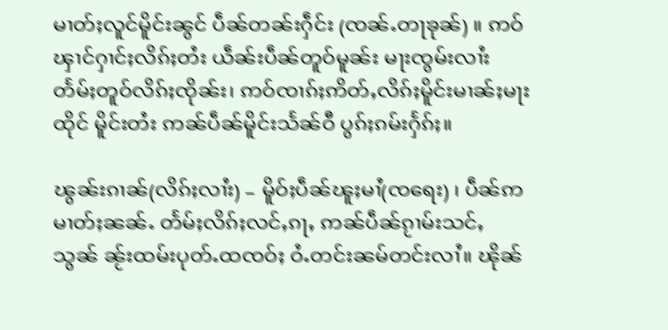မၢတ်ႈလူင်မိူင်းၼွင် ပဵၼ်တၼ်းႁဵင်း (ၸၼ်ႉတႃၶုၼ်) ။ ဢဝ်ၾၢင်ႁၢင်ႈလိၵ်ႈတႆး ယဵၼ်းပဵၼ်တူဝ်မူၼ်း မႃးၸွမ်းလၢႆးတႅမ်ႈတူဝ်လိၵ်ႈၸိုၼ်း၊ ဢဝ်ၸၢၵ်ႈဢိတ်ႇလိၵ်ႈမိူင်းမၢၼ်ႈမႃးထိုင် မိူင်းတႆး ဢၼ်ပဵၼ်မိူင်းသႅၼ်ဝီ ပွၵ်ႈၵမ်းႁႅၵ်ႈ။

ၽွၼ်းၵၢၼ်(လိၵ်ႈလၢႆး) – မိူဝ်ႈပဵၼ်ၽူႈမၢႆ(ၸရေး) ၊ ပဵၼ်ဢမၢတ်ႈၼၼ်ႉ တႅမ်ႈလိၵ်ႈလင်ႇၵႃႇ ဢၼ်ပဵၼ်ၵႂၢမ်းသင်ႇသွၼ် ၼႂ်းထမ်းပုတ်ႉထၸဝ်ႈ ဝႆႉတင်းၼမ်တင်းလၢႆ။ ၽိုၼ်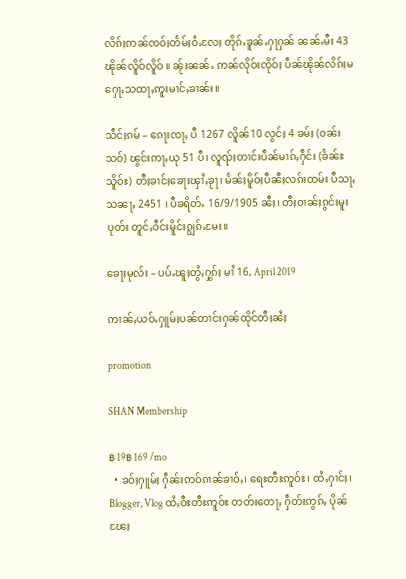လိၵ်ႈဢၼ်ၸဝ်ႈတႅမ်ႈဝႆႉလႄႈ တိုၵ်ႉၶူၼ်ႉႁႃႁၼ် ၼၼ်ႉမီး 43 ၽိုၼ်လိူဝ်လိူဝ် ။ ၼႂ်းၼၼ်ႉ ဢၼ်လိုဝ်းၸိုဝ်ႈ ပဵၼ်ၽိုၼ်လိၵ်ႈမႁေႃႇသထႃႇဢူးမၢင်ႇၶၢၼ်း။

သဵင်ႈၵမ် – ၵေႃးၸႃႇ ပီ 1267 လိူၼ်10 လွင်ႈ 4 ၶမ်ႈ (ဝၼ်းသဝ်) ၽွင်းဢႃႇယု 51 ပီ၊ လူၺ်ႈတၢင်းပဵၼ်မၢၵ်ႇႁဵင်း (ၶႅၼ်ႊသိူဝ်ႊ) တီႈၶၢင်ႈၶေႃးၾၢႆႇၶႂႃ၊ မႅၼ်ႈမိူဝ်ႈပီၼီႈလၵ်းထမ်း ပီသႃႇသၼႃႇ 2451 ၊ ပီၶရိတ်ႉ 16/9/1905 ၼီႈ၊ တီႈဝၢၼ်ႈၵွင်းမူးပုတ်း တူင်ႇဝဵင်းမိူင်းၵျွၵ်ႉမႄး။

ၶေႃႈမုလ်း – ပပ်ႉၽူႈတွႆႇႁွၵ်ႈ မၢႆ 16, April 2019

ဢၢၼ်ႇယဝ်ႉႁူမ်ႈပၼ်တၢင်းႁၼ်ထိုင်တီႈၼႆႈ

promotion

SHAN Membership

฿ 19฿ 169 /mo
  • ၶဝ်ႈႁူမ်ႈ ႁဵၼ်းဢဝ်ၵၢၼ်ၶၢဝ်ႇ၊ ရေႊတီႊဢူဝ်ႊ၊ ထႆႇႁၢင်ႈ၊ Blogger, Vlog ထႆႇဝီႊတီႊဢူဝ်ႊ တတ်းတေႃႇ ႁဵတ်းဢွၵ်ႇ ပိုၼ်ၽႄႈ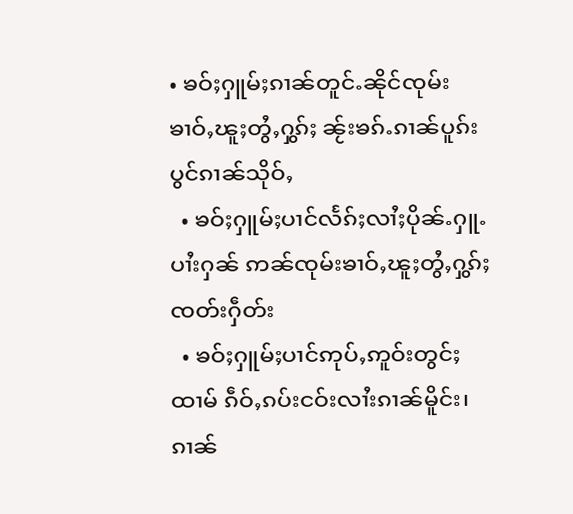• ၶဝ်ႈႁူမ်ႈၵၢၼ်တူင်ႉၼိုင်ၸုမ်းၶၢဝ်ႇၽူႈတွႆႇႁွၵ်ႈ ၼႂ်းၶၵ်ႉၵၢၼ်ပူၵ်းပွင်ၵၢၼ်သိုဝ်ႇ
  • ၶဝ်ႈႁူမ်ႈပၢင်လႅၵ်ႈလၢႆႈပိုၼ်ႉႁူႉပၢႆးႁၼ် ဢၼ်ၸုမ်းၶၢဝ်ႇၽူႈတွႆႇႁွၵ်ႈၸတ်းႁဵတ်း
  • ၶဝ်ႈႁူမ်ႈပၢင်ဢုပ်ႇဢူဝ်းတွင်ႈထၢမ် ၵဵဝ်ႇၵပ်းငဝ်းလၢႆးၵၢၼ်မိူင်း၊ ၵၢၼ်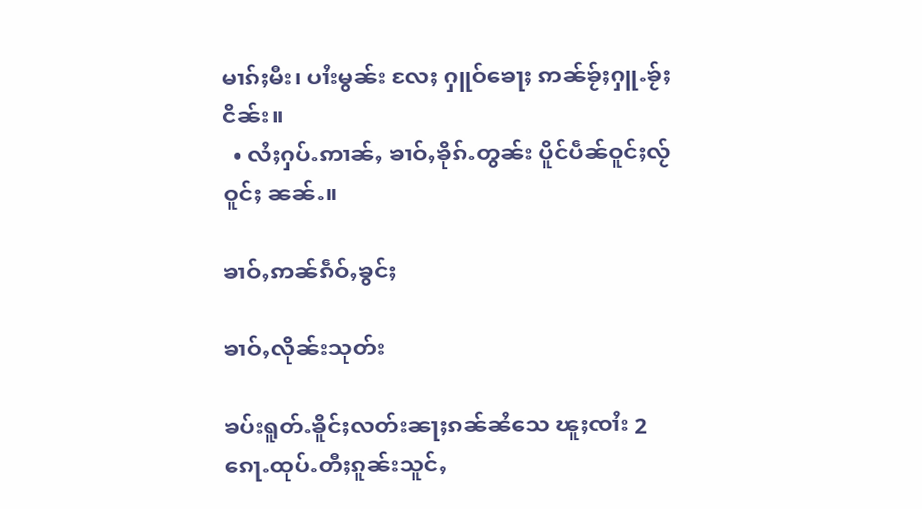မၢၵ်ႈမီး၊ ပၢႆးမွၼ်း လႄႈ ႁူဝ်ၶေႃႈ ဢၼ်ၶႂ်ႈႁူႉၶႂ်ႈငိၼ်း။
  • လႆႈႁပ်ႉဢၢၼ်ႇ ၶၢဝ်ႇၶိုၵ်ႉတွၼ်း ပိူင်ပဵၼ်ဝူင်ႈလႂ်ဝူင်ႈ ၼၼ်ႉ။

ၶၢဝ်ႇဢၼ်ၵဵဝ်ႇၶွင်ႈ

ၶၢဝ်ႇလိုၼ်းသုတ်း

ၶပ်းရူတ်ႉၶိူင်ႈလတ်းၼႃႈၵၼ်ၼႆသေ ၽူႈၸၢႆး 2 ၵေႃႉထုပ်ႉတီႈၵူၼ်းသူင်ႇ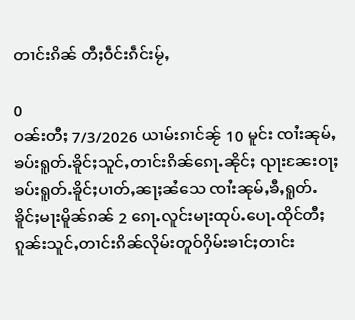တၢင်းၵိၼ် တီႈဝဵင်းၵဵင်းမႂ်ႇ

0
ဝၼ်းတီႈ 7/3/2026 ယၢမ်းၵၢင်ၼႂ် 10 မူင်း ၸၢႆးၼုမ်ႇၶပ်းရူတ်ႉၶိူင်ႈသူင်ႇတၢင်းၵိၼ်ၵေႃႉၼိုင်ႈ ၺႃးၼႄးဝႃႈၶပ်းရူတ်ႉၶိူင်ႈပၢတ်ႇၼႃႈၼႆသေ ၸၢႆးၼုမ်ႇၶီႇရူတ်ႉၶိူင်ႈမႃးမိူၼ်ၵၼ် 2 ၵေႃႉလူင်းမႃးထုပ်ႉပေႃႉထိုင်တီႈၵူၼ်းသူင်ႇတၢင်းၵိၼ်လိုမ်းတူဝ်ႁိမ်းၶၢင်ႈတၢင်း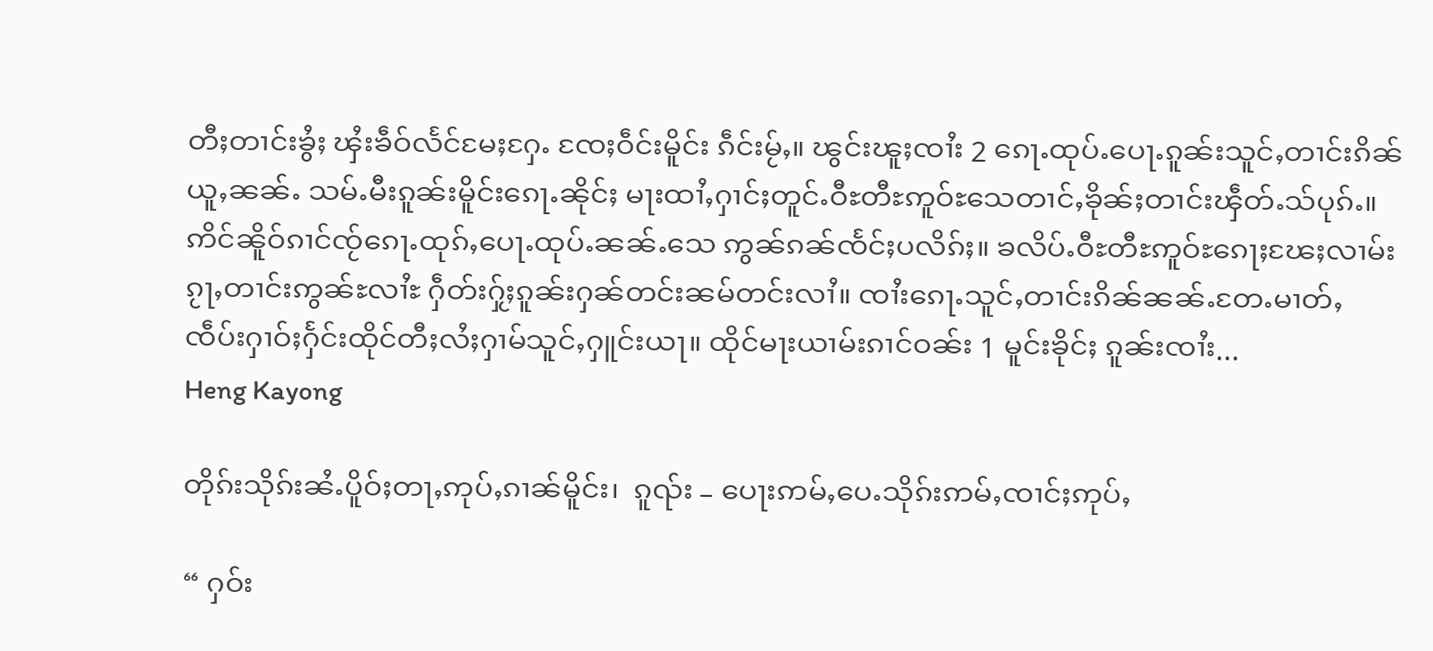တီႈတၢင်းၶွႆႈ ၾႆးၶဵဝ်လႅင်မႄႈႁႄႉ ၸႄႈဝဵင်းမိူင်း ၵဵင်းမႂ်ႇ။ ၽွင်းၽူႈၸၢႆး 2 ၵေႃႉထုပ်ႉပေႃႉၵူၼ်းသူင်ႇတၢင်းၵိၼ်ယူႇၼၼ်ႉ သမ်ႉမီးၵူၼ်းမိူင်းၵေႃႉၼိုင်ႈ မႃးထၢႆႇႁၢင်ႈတူင်ႉဝီႊတီႊဢူဝ်ႊသေတၢင်ႇၶိုၼ်ႈတၢင်းၾဵတ်ႉသ်ပုၵ်ႉ။ ဢိင်ၼိူဝ်ၵၢင်ၸႂ်ၵေႃႉထုၵ်ႇပေႃႉထုပ်ႉၼၼ်ႉသေ ဢွၼ်ၵၼ်ၸႅင်ႈပလိၵ်ႈ။ ၶလိပ်ႉဝီႊတီႊဢူဝ်ႊၵေႃႈၽႄႈလၢမ်းၵႂႃႇတၢင်းဢွၼ်ႊလၢႆႊ ႁဵတ်းႁႂ်ႈၵူၼ်းႁၼ်တင်းၼမ်တင်းလၢႆ။ ၸၢႆးၵေႃႉသူင်ႇတၢင်းၵိၼ်ၼၼ်ႉတႄႉမၢတ်ႇၸဵပ်းႁၢဝ်ႈႁႅင်းထိုင်တီႈလႆႈႁၢမ်သူင်ႇႁူင်းယႃ။ ထိုင်မႃးယၢမ်းၵၢင်ဝၼ်း 1 မူင်းၶိုင်ႈ ၵူၼ်းၸၢႆး...
Heng Kayong

တိုၵ်းသိုၵ်းၼႆႉပိူဝ်ႈတႃႇဢုပ်ႇၵၢၼ်မိူင်း၊  ၵူၺ်း – ပေႃးဢမ်ႇပေႉသိုၵ်းဢမ်ႇၸၢင်ႈဢုပ်ႇ

“ ႁဝ်း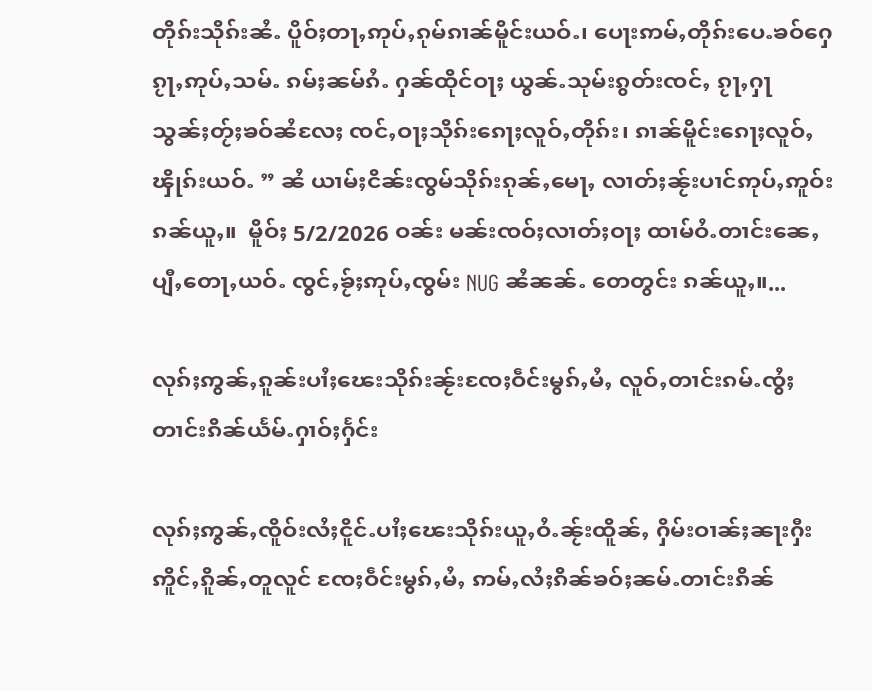တိုၵ်းသိုၵ်းၼႆႉ ပိူဝ်ႈတႃႇဢုပ်ႇၵုမ်ၵၢၼ်မိူင်းယဝ်ႉ၊ ပေႃးဢမ်ႇတိုၵ်းပေႉၶဝ်ႁေ ၵႂႃႇဢုပ်ႇသမ်ႉ ၵမ်ႈၼမ်ၵႆႉ ႁၼ်ထိုင်ဝႃႈ ယွၼ်ႉသုမ်းၵွတ်းၸင်ႇ ၵႂႃႇႁႃသွၼ်ႈတႂ်ႈၶဝ်ၼႆလႄႈ ၸင်ႇဝႃႈသိုၵ်းၵေႃႈလူဝ်ႇတိုၵ်း၊ ၵၢၼ်မိူင်းၵေႃႈလူဝ်ႇၾိုၵ်းယဝ်ႉ ” ၼႆ ယၢမ်ႈငိၼ်းၸွမ်သိုၵ်းၵုၼ်ႇမေႃႇ လၢတ်ႈၼႂ်းပၢင်ဢုပ်ႇဢူဝ်းၵၼ်ယူႇ။  မိူဝ်ႈ 5/2/2026 ဝၼ်း မၼ်းၸဝ်ႈလၢတ်ႈဝႃႈ ထၢမ်ဝႆႉတၢင်းၼေႇပျီႇတေႃႇယဝ်ႉ ၸွင်ႇၶႂ်ႈဢုပ်ႇၸွမ်း NUG ၼႆၼၼ်ႉ တေတွင်း ၵၼ်ယူႇ။...

လုၵ်ႈဢွၼ်ႇၵူၼ်းပၢႆႈၽေးသိုၵ်းၼႂ်းၸႄႈဝဵင်းမွၵ်ႇမႆႇ လူဝ်ႇတၢင်းၵမ်ႉၸွႆႈတၢင်းၵိၼ်ယႅမ်ႉႁၢဝ်ႈႁႅင်း

လုၵ်ႈဢွၼ်ႇၸိူဝ်းလႆႈငိူင်ႉပၢႆႈၽေးသိုၵ်းယူႇဝႆႉၼႂ်းထိူၼ်ႇ ႁိမ်းဝၢၼ်ႈၼႃးႁီး ဢိူင်ႇၵိူၼ်ႇတူလူင် ၸႄႈဝဵင်းမွၵ်ႇမႆႇ ဢမ်ႇလႆႈၵိၼ်ၶဝ်ႈၼမ်ႉတၢင်းၵိၼ်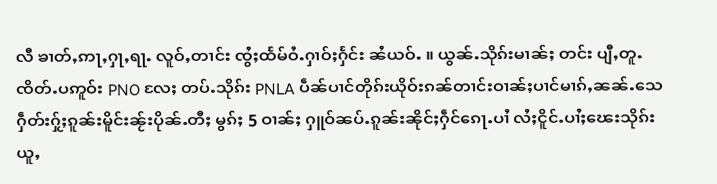လီ ၶၢတ်ႇဢႃႇႁႃႇရႃႉ လူဝ်ႇတၢင်း ၸွႆႈထႅမ်ဝႆႉႁၢဝ်ႈႁႅင်း ၼႆယဝ်ႉ ။ ယွၼ်ႉသိုၵ်းမၢၼ်ႈ တင်း ပျီႇတူႉၸိတ်ႉပဢူဝ်း PNO လႄႈ တပ်ႉသိုၵ်း PNLA ပဵၼ်ပၢင်တိုၵ်းယိုဝ်းၵၼ်တၢင်းဝၢၼ်ႈပၢင်မၢၵ်ႇၼၼ်ႉသေ ႁဵတ်းႁႂ်ႈၵူၼ်းမိူင်းၼႂ်းပိုၼ်ႉတီႈ မွၵ်ႈ 5 ဝၢၼ်ႈ ႁူဝ်ၼပ်ႉၵူၼ်းၼိုင်ႈႁဵင်ၵေႃႉပၢႆ လႆႈငိူင်ႉပၢႆႈၽေးသိုၵ်းယူႇ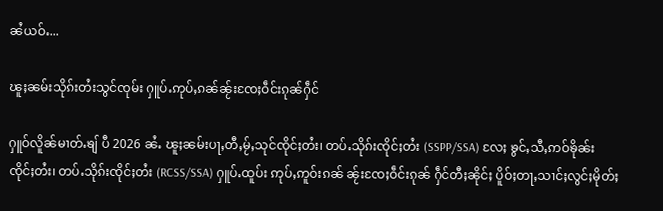ၼႆယဝ်ႉ...

ၽူႈၼမ်းသိုၵ်းတႆးသွင်ၸုမ်း ႁူပ်ႉဢုပ်ႇၵၼ်ၼႂ်းၸႄႈဝဵင်းၵုၼ်ႁဵင်

ႁူဝ်လိူၼ်မၢတ်ႉၶျ် ပီ 2026 ၼႆႉ ၽူႈၼမ်းပႃႇတီႇမႂ်ႇသုင်ၸိုင်ႈတႆး၊ တပ်ႉသိုၵ်းၸိုင်ႈတႆး (SSPP/SSA) လႄႈ ၶွင်ႇသီႇဢဝ်ၶိုၼ်းၸိုင်ႈတႆး၊ တပ်ႉသိုၵ်းၸိုင်ႈတႆး (RCSS/SSA) ႁူပ်ႉထူပ်း ဢုပ်ႇဢူဝ်းၵၼ် ၼႂ်းၸႄႈဝဵင်းၵုၼ် ႁဵင်တီႈၼိုင်ႈ ပိူဝ်ႈတႃႇသၢင်ႈလွင်ႈမိုတ်ႈ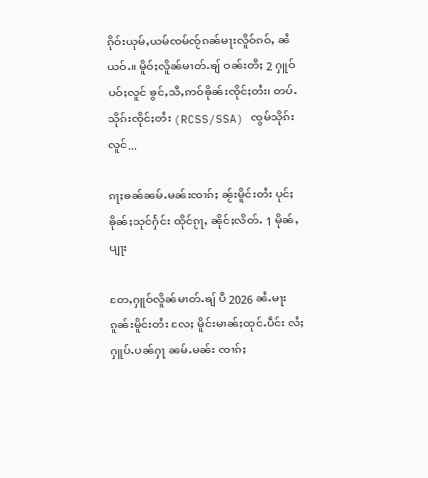ၵိုဝ်းယုမ်ႇယမ်ၸမ်ၸႂ်ၵၼ်မႃးလိူဝ်ၵဝ်ႇ ၼႆယဝ်ႉ။ မိူဝ်ႈလိူၼ်မၢတ်ႉၶျ် ဝၼ်းတီႈ 2 ႁူဝ်ပဝ်ႈလူင် ၶွင်ႇသီႇဢဝ်ၶိုၼ်းၸိုင်ႈတႆး၊ တပ်ႉသိုၵ်းၸိုင်ႈတႆး (RCSS/SSA) ၸွမ်သိုၵ်းလူင်...

ၵႃႈၶၼ်ၼမ်ႉမၼ်းၸၢၵ်ႈ ၼႂ်းမိူင်းတႆး ပုင်ႈၶိုၼ်ႈသုင်ႁႅင်း ထိုင်ၵႂႃႇ ၼိုင်ႈလိတ်ႉ 1 မိုၼ်ႇပျႃး

တႄႇႁူဝ်လိူၼ်မၢတ်ႉၶျ် ပီ 2026 ၼႆႉမႃး ၵူၼ်းမိူင်းတႆး လႄႈ မိူင်းမၢၼ်ႈထုင်ႉပဵင်း လႆႈႁူပ်ႉပၼ်ႁႃ ၼမ်ႉမၼ်း ၸၢၵ်ႈ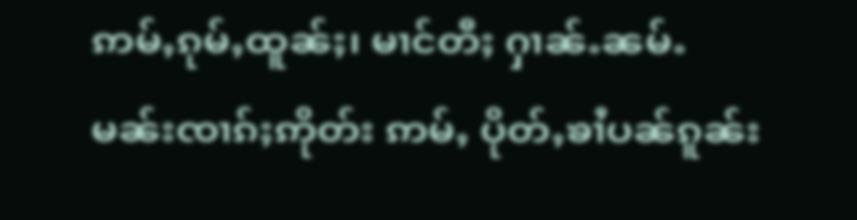ဢမ်ႇၵုမ်ႇထူၼ်ႈ၊ မၢင်တီႈ ႁၢၼ်ႉၼမ်ႉမၼ်းၸၢၵ်ႈဢိုတ်း ဢမ်ႇ ပိုတ်ႇၶၢႆပၼ်ၵူၼ်း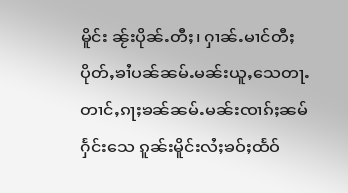မိူင်း ၼႂ်းပိုၼ်ႉတီႈ၊ ႁၢၼ်ႉမၢင်တီႈပိုတ်ႇၶၢႆပၼ်ၼမ်ႉမၼ်းယူႇသေတႃႉ တၢင်ႇၵႃႈၶၼ်ၼမ်ႉမၼ်းၸၢၵ်ႈၼမ်ႁႅင်းသေ ၵူၼ်းမိူင်းလႆႈၶဝ်ႈထႅဝ်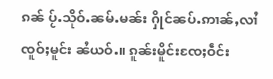ၵၼ် ပႂ်ႉသိုဝ်ႉၼမ်ႉမၼ်း ႁိုင်ၼပ်ႉဢၢၼ်ႇလၢႆၸူဝ်ႈမူင်း ၼႆယဝ်ႉ။ ၵူၼ်းမိူင်းၸႄႈဝဵင်း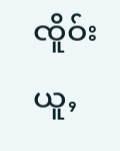ၸိူဝ်းယူႇ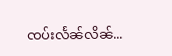ၸပ်းလႅၼ်လိၼ်...